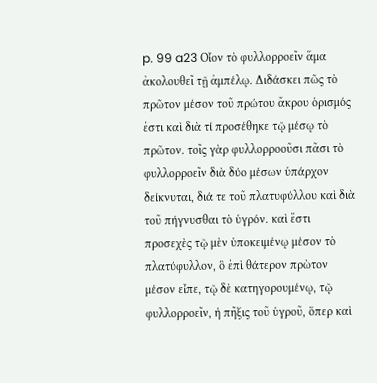p. 99 a23 Οἷον τὸ φυλλορροεῖν ἅμα ἀκολουθεῖ τῇ ἀμπέλῳ. Διδάσκει πῶς τὸ πρῶτον μέσον τοῦ πρώτου ἄκρου ὁρισμός ἐστι καὶ διὰ τί προσέθηκε τῷ μέσῳ τὸ πρῶτον. τοῖς γὰρ φυλλορροοῦσι πᾶσι τὸ φυλλορροεῖν διὰ δύο μέσων ὑπάρχον δείκνυται, διά τε τοῦ πλατυφύλλου καὶ διὰ τοῦ πήγνυσθαι τὸ ὑγρόν. καὶ ἔστι προσεχὲς τῷ μὲν ὑποκειμένῳ μέσον τὸ πλατύφυλλον, ὃ ἐπὶ θάτερον πρὼτον μέσον εἶπε, τῷ δὲ κατηγορουμένῳ, τῷ φυλλορροεῖν, ἡ πῆξις τοῦ ὑγροῦ, ὅπερ καὶ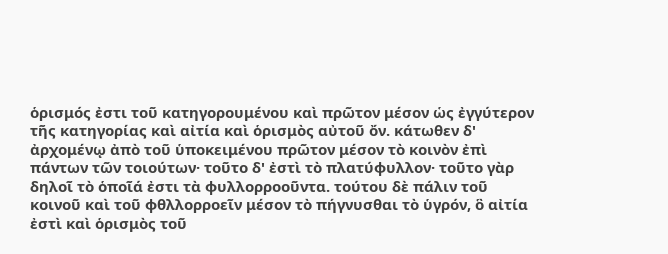ὁρισμός ἐστι τοῦ κατηγορουμένου καὶ πρῶτον μέσον ὡς ἐγγύτερον τῆς κατηγορίας καὶ αἰτία καὶ ὁρισμὸς αὐτοῦ ὄν. κάτωθεν δ' ἀρχομένῳ ἀπὸ τοῦ ὑποκειμένου πρῶτον μέσον τὸ κοινὸν ἐπὶ πάντων τῶν τοιούτων· τοῦτο δ' ἐστὶ τὸ πλατύφυλλον· τοῦτο γὰρ δηλοῖ τὸ ὁποῖά ἐστι τὰ φυλλορροοῦντα. τούτου δὲ πάλιν τοῦ κοινοῦ καὶ τοῦ φθλλορροεῖν μέσον τὸ πήγνυσθαι τὸ ὑγρόν, ὃ αἰτία ἐστὶ καὶ ὁρισμὸς τοῦ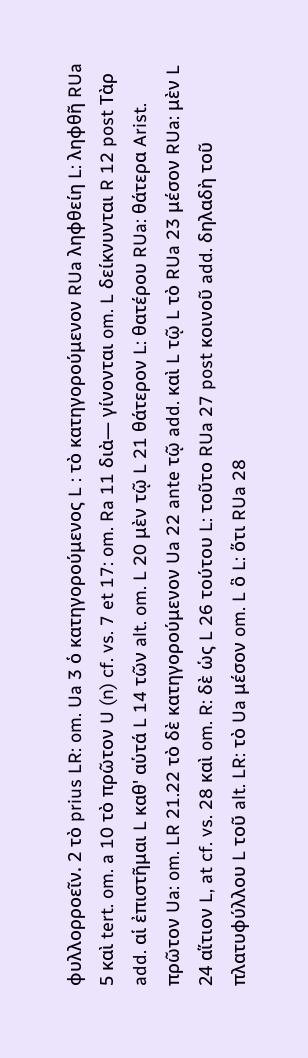φυλλορροεῖν. 2 τὸ prius LR: om. Ua 3 ὁ κατηγορούμενος L : τὸ κατηγορούμενον RUa ληφθείη L: ληφθῆ RUa 5 καὶ tert. om. a 10 τὸ πρῶτον U (n) cf. vs. 7 et 17: om. Ra 11 διὰ— γίνονται om. L δείκνυνται R 12 post Τὰρ add. αἱ ἐπιστῆμαι L καθ' αὑτά L 14 τῶν alt. om. L 20 μὲν τῷ L 21 θάτερον L: θατέρου RUa: θάτερα Arist. πρῶτον Ua: om. LR 21.22 τὸ δὲ κατηγορούμενον Ua 22 ante τῷ add. καὶ L τῷ L τὸ RUa 23 μέσον RUa: μὲν L 24 αἵτιον L, at cf. vs. 28 καὶ om. R: δὲ ὡς L 26 τούτου L: τοῦτο RUa 27 post κοινοῦ add. δηλαδὴ τοῦ πλατυφύλλου L τοῦ alt. LR: τὸ Ua μέσον om. L ὃ L: ὅτι RUa 28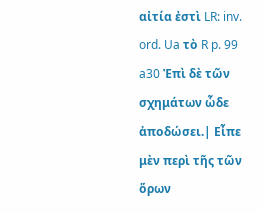αἰτία ἐστὶ LR: inv. ord. Ua τὸ R p. 99 a30 Ἐπὶ δὲ τῶν σχημάτων ὧδε ἀποδώσει.| Εἶπε μὲν περὶ τῆς τῶν ὅρων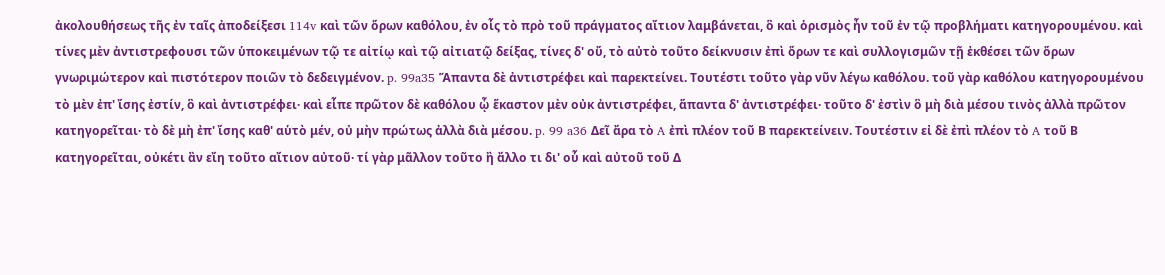ἀκολουθήσεως τῆς ἐν ταῖς ἀποδείξεσι 114v καὶ τῶν ὅρων καθόλου, ἐν οἷς τὸ πρὸ τοῦ πράγματος αἴτιον λαμβάνεται, ὃ καὶ ὁρισμὸς ἦν τοῦ ἐν τῷ προβλήματι κατηγορουμένου. καὶ τίνες μὲν ἀντιστρεφουσι τῶν ὑποκειμένων τῷ τε αἰτίῳ καὶ τῷ αἰτιατῷ δείξας, τίνες δ' οὔ, τὸ αὐτὸ τοῦτο δείκνυσιν ἐπὶ ὅρων τε καὶ συλλογισμῶν τῇ ἐκθέσει τῶν ὅρων γνωριμώτερον καὶ πιστότερον ποιῶν τὸ δεδειγμένον. p. 99a35 Ἅπαντα δὲ ἀντιστρέφει καὶ παρεκτείνει. Τουτέστι τοῦτο γὰρ νῦν λέγω καθόλου. τοῦ γὰρ καθόλου κατηγορουμένου τὸ μὲν ἐπ' ἴσης ἐστίν, ὃ καὶ ἀντιστρέφει· καὶ εἷπε πρῶτον δὲ καθόλου ᾧ ἕκαστον μὲν οὐκ ἀντιστρέφει, ἅπαντα δ' ἀντιστρέφει· τοῦτο δ' ἐστὶν ὃ μὴ διὰ μέσου τινὸς ἀλλὰ πρῶτον κατηγορεῖται· τὸ δὲ μὴ ἐπ' ἴσης καθ' αὑτὸ μέν, οὐ μὴν πρώτως ἀλλὰ διὰ μέσου. p. 99 a36 Δεῖ ἄρα τὸ A ἐπὶ πλέον τοῦ Β παρεκτείνειν. Τουτέστιν εἰ δὲ ἐπὶ πλέον τὸ A τοῦ Β κατηγορεῖται, οὐκέτι ἂν εἴη τοῦτο αἴτιον αὐτοῦ· τί γὰρ μᾶλλον τοῦτο ἢ ἄλλο τι δι' οὗ καὶ αὐτοῦ τοῦ Δ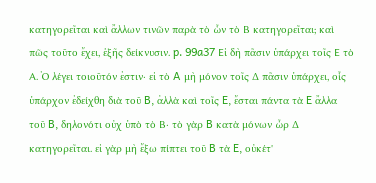κατηγορεῖται καὶ ἄλλων τινῶν παρὰ τὸ ὧν τὸ Β κατηγορεῖται; καὶ πῶς τοῦτο ἔχει, ἑξῆς δείκνυσιν. p. 99a37 Εἰ δὴ πᾶσιν ὑπάρχει τοῖς Ε τὸ Α. Ὀ λέγει τοιοῦτόν ἐστιν· εἰ τὸ A μὴ μόνον τοῖς Δ πᾶσιν ὑπάρχει, οἷς ὑπάρχον ἐδείχθη διὰ τοῦ B, ἀλλὰ καὶ τοῖς E, ἔσται πάντα τὰ E ἄλλα τοῦ B, δηλονότι οὐχ ὑπὸ τὸ Β· τὸ γὰρ B κατὰ μόνων ὦρ Δ κατηγορεῖται. εἰ γὰρ μὴ ἔξω πίπτει τοῦ B τὰ E, οὐκέτ'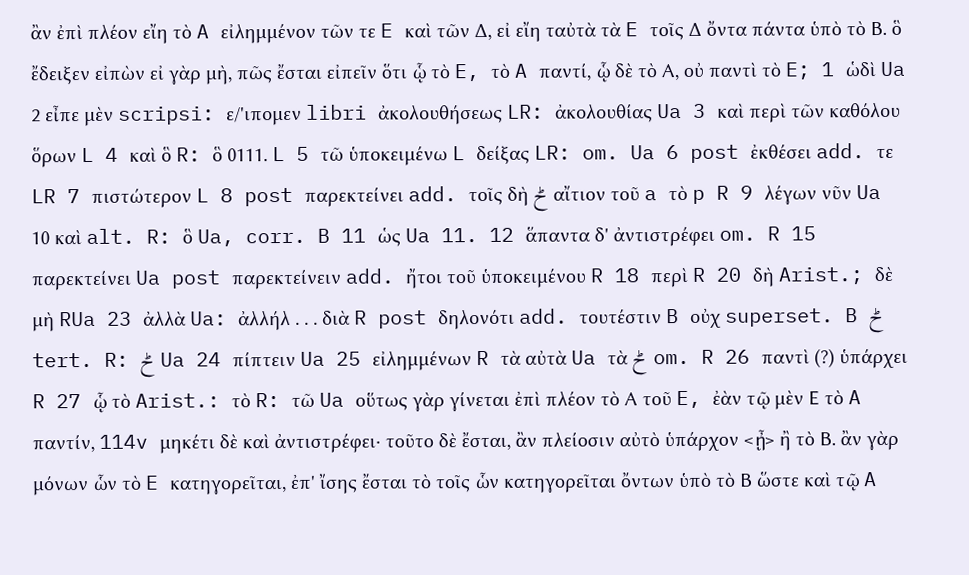ἂν ἐπὶ πλέον εἴη τὸ A εἰλημμένον τῶν τε E καὶ τῶν Δ, εἰ εἴη ταὐτὰ τὰ E τοῖς Δ ὄντα πάντα ὑπὸ τὸ Β. ὃ ἔδειξεν εἰπὼν εἰ γὰρ μὴ, πῶς ἔσται εἰπεῖν ὅτι ᾧ τὸ E, τὸ A παντί, ᾧ δὲ τὸ Α, οὐ παντὶ τὸ E; 1 ὡδὶ Ua 2 εἶπε μὲν scripsi: ε/'ιπομεν libri ἀκολουθήσεως LR: ἀκολουθίας Ua 3 καὶ περὶ τῶν καθόλου ὅρων L 4 καὶ ὃ R: ὃ 0111. L 5 τῶ ὑποκειμένω L δείξας LR: om. Ua 6 post ἐκθέσει add. τε LR 7 πιστώτερον L 8 post παρεκτείνει add. τοῖς δὴ ݲ αἴτιον τοῦ a τὸ p R 9 λέγων νῦν Ua 10 καὶ alt. R: ὃ Ua, corr. B 11 ὡς Ua 11. 12 ἅπαντα δ' ἀντιστρέφει om. R 15 παρεκτείνει Ua post παρεκτείνειν add. ἤτοι τοῦ ὑποκειμένου R 18 περὶ R 20 δὴ Arist.; δὲ μὴ RUa 23 ἀλλὰ Ua: ἀλλήλ . . . διὰ R post δηλονότι add. τουτέστιν B οὐχ superset. B ݲ tert. R: ݲ Ua 24 πίπτειν Ua 25 εἰλημμένων R τὰ αὐτὰ Ua τὰ ݲ om. R 26 παντὶ (?) ὑπάρχει R 27 ᾧ τὸ Arist.: τὸ R: τῶ Ua οὕτως γὰρ γίνεται ἐπὶ πλέον τὸ Α τοῦ E, ἐὰν τῷ μὲν Ε τὸ A παντίν, 114v μηκέτι δὲ καὶ ἀντιστρέφει· τοῦτο δὲ ἔσται, ἂν πλείοσιν αὐτὸ ὑπάρχον <ᾖ> ἢ τὸ Β. ἂν γὰρ μόνων ὧν τὸ E κατηγορεῖται, ἐπ' ἴσης ἔσται τὸ τοῖς ὧν κατηγορεῖται ὄντων ὑπὸ τὸ Β ὥστε καὶ τῷ A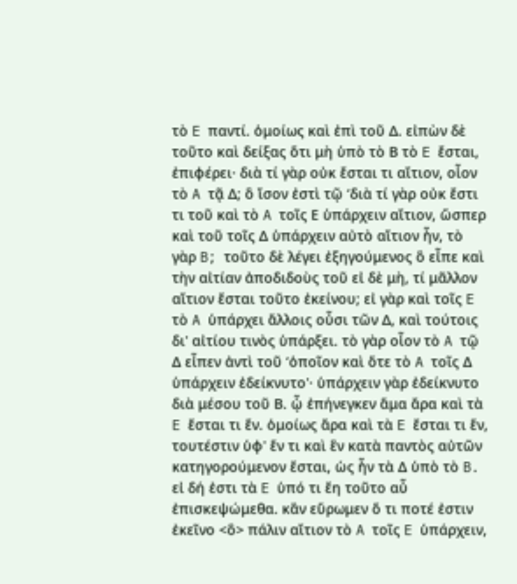τὸ E παντί. ὁμοίως καὶ ἐπὶ τοῦ Δ. εἰπὼν δὲ τοῦτο καὶ δείξας ὅτι μὴ ὑπὸ τὸ Β τὸ E ἔσται, ἐπιφέρει· διὰ τί γὰρ οὐκ ἔσται τι αἴτιον, οἷον τὸ A τᾷ Δ; ὃ ἴσον ἐστὶ τῷ ‘διὰ τί γὰρ οὐκ ἔστι τι τοῦ καὶ τὸ A τοῖς Ε ὑπάρχειν αἴτιον, ὥσπερ καὶ τοῦ τοῖς Δ ὑπάρχειν αὐτὸ αἴτιον ἦν, τὸ γὰρ B; τοῦτο δὲ λέγει ἐξηγούμενος ὃ εἶπε καὶ τὴν αἰτίαν ἀποδιδοὺς τοῦ εἰ δὲ μὴ, τί μᾶλλον αἴτιον ἔσται τοῦτο ἐκείνου; εἰ γὰρ καὶ τοῖς E τὸ A ὑπάρχει ἄλλοις οὖσι τῶν Δ, καὶ τούτοις δι' αἰτίου τινὸς ὑπάρξει. τὸ γὰρ οἷον τὸ A τῷ Δ εἶπεν ἀντὶ τοῦ ‘ὁποῖον καὶ ὅτε τὸ A τοῖς Δ ὑπάρχειν ἐδείκνυτο'· ὑπάρχειν γὰρ ἐδείκνυτο διὰ μέσου τοῦ Β. ᾧ ἐπήνεγκεν ἅμα ἄρα καὶ τὰ E ἔσται τι ἕν. ὁμοίως ἄρα καὶ τὰ E ἔσται τι ἕν, τουτέστιν ὑφ' ἕν τι καὶ ἓν κατὰ παντὸς αὐτῶν κατηγορούμενον ἔσται, ὡς ἦν τὰ Δ ὑπὸ τὸ B. εἰ δή ἐστι τὰ E ὑπό τι ἔη τοῦτο αὖ ἐπισκεψώμεθα. κἂν εὕρωμεν ὅ τι ποτέ ἐστιν ἐκεῖνο <ὃ> πάλιν αἴτιον τὸ A τοῖς E ὑπάρχειν,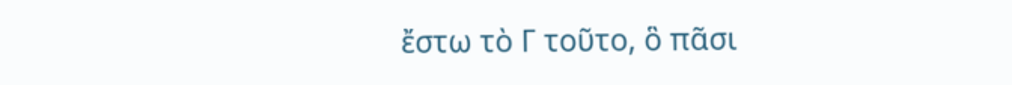ἔστω τὸ Γ τοῦτο, ὃ πᾶσι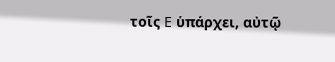τοῖς E ὑπάρχει, αὐτῷ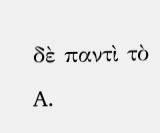δὲ παντὶ τὸ A.